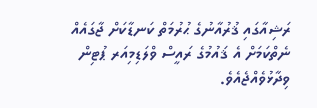ރަޝިއާގައި ޤުރުއާނުގެ ޙުރުމަތް ކަނޑާކަށް ޖާގައެއް ނެތްކަމަށް އެ ޤައުމުގެ ރައީސް ވްލަޑިމިއަރ ޕުޓިން ވިދާޅުވެއްޖެއެވެ.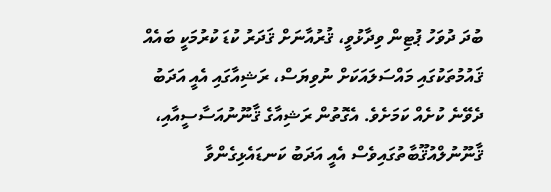ބުދަ ދުވަހު ޕުޓިން ވިދާޅުވީ، ޤުރުއާނަށް ޤަދަރު ކުޑަ ކުރުމަކީ ބައެއް ޤައުމުތަކުގައި މައްސަލައަކަށް ނުވިޔަސް، ރަޝިއާގައި އެއީ އަދަބު ދެވޭނެ ކުށެއް ކަމަށެވެ. އެގޮތުން ރަޝިއާގެ ޤާނޫނުއަސާސީއާއި، ޤާނޫނުލްއުޤޫބާތުގައިވެސް އެއީ އަދަބު ކަނޑައެޅިގެންވާ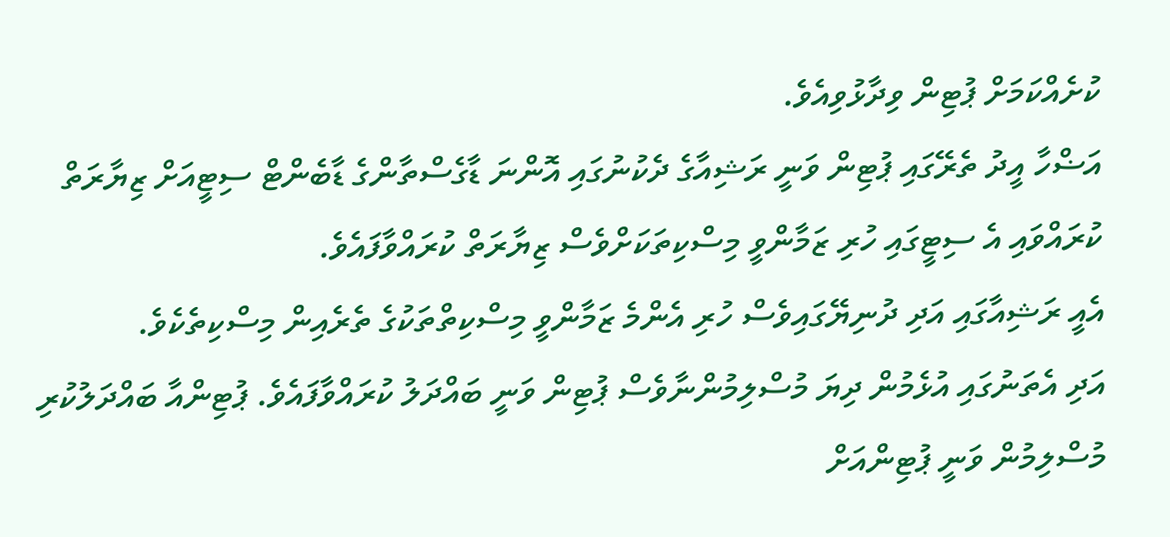ކުށެއްކަމަށް ޕުޓިން ވިދާޅުވިއެވެ.
އަޟްހާ އީދު ތެރޭގައި ޕުޓިން ވަނީ ރަޝިއާގެ ދެކުނުގައި އޮންނަ ޑާގެސްތާންގެ ޑާބެންޓް ސިޓީއަށް ޒިޔާރަތް ކުރައްވައި އެ ސިޓީގައި ހުރި ޒަމާންވީ މިސްކިތަކަށްވެސް ޒިޔާރަތް ކުރައްވާފައެވެ.
އެއީ ރަޝިއާގައި އަދި ދުނިޔޭގައިވެސް ހުރި އެންމެ ޒަމާންވީ މިސްކިތްތަކުގެ ތެރެއިން މިސްކިތެކެވެ.
އަދި އެތަނުގައި އުޅެމުން ދިޔަ މުސްލިމުންނާވެސް ޕުޓިން ވަނީ ބައްދަލު ކުރައްވާފައެވެ. ޕުޓިންއާ ބައްދަލުކުރި މުސްލިމުން ވަނީ ޕުޓިންއަށް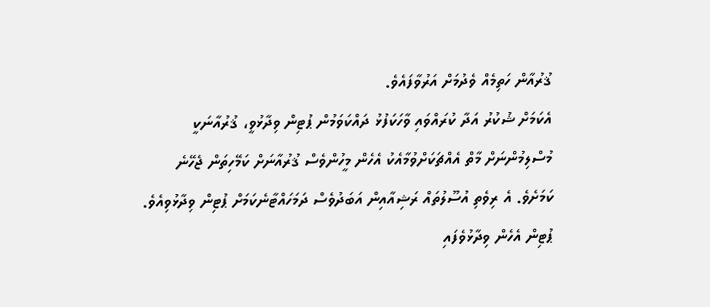ޤުރުއާން ހަތިމެއް ވެދުމަށް އަރުވާފައެވެ.
އެކަމަށް ޝުކުރު އަދާ ކުރައްވައި ވާހަކަފުޅު ދައްކަވަމުން ޕުޓިން ވިދާޅުވީ، ޤުރުއާނަކީ މުސްލިމުންނަށް މާތް އެއްޗަކަށްވުމާއެކު އެހެން މީހުންވެސް ޤުރުއާނަށް ކަމޭހިތަން ޖެހޭނެ ކަމަށެވެ. އެ ރިވެތި އުސޫލުތައް ރަޝިއާއިން އަބަދުވެސް ދަމަހައްޓާނެކަމަށް ޕުޓިން ވިދާޅުވިއެވެ.
ޕުޓިން އެހެން ވިދާޅުވެފައި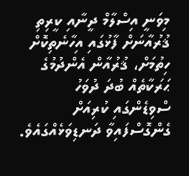މިވަނީ އިސްލާމް ދީނާއި ކީރިތި ޤުރުއާނަށް ފާޅުގައި އިހާނެތިކޮށް ހިތުމަށް، ޤުރުއާން އެންދުމުގެ ޙަރަކާތެއް ބުދަ ދުވަހު ސްވިޑެންގައި ކުރިއަށް ގެންގޮސްފައިވާ ދަނޑިވަޅެއްގައެވެ.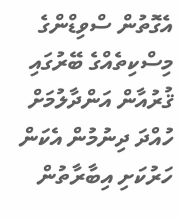އެގޮތުން ސްވިޑްންގެ މިސްކިތެއްގެ ބޭރުގައި ޤުރުއާން އަންދާލުމަށް ހުއްދަ ދިނުމުން އެކަން ހަރުކަށި އިބާރާތުން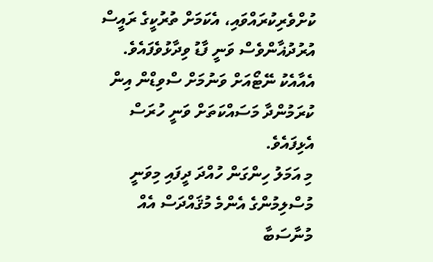ކުށްވެރިކުރައްވައި، އެކަމަށް ތުރުކީގެ ރައީސް އުރުދުޣާންވެސް ވަނީ ފާޑު ވިދާޅުވެފައެވެ.
އެއާއެކު ނޭޓޯއަށް ވަނުމަށް ސްވިޑްން އިން ކުރަމުންދާ މަސައްކަތަށް ވަނީ ހުރަސް އެޅިފައެވެ.
މި އަމަލު ހިންގަން ހުއްދަ ދީފައި މިވަނީ މުސްލިމުންގެ އެންމެ މުޤައްދަސް އެއް މުނާސަބާ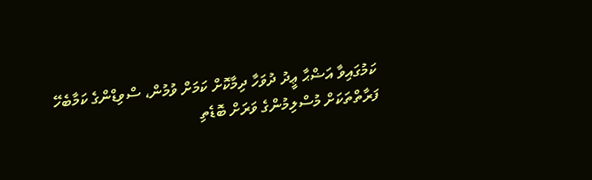ކަމުގައިވާ އަޟްޙާ ޢީދު ދުވަހާ ދިމާކޮށް ކަމަށް ވުމުން، ސްވިޑްންގެ ކަމާބެހޭ ފަރާތްތަކަށް މުސްލިމުންގެ ވަރަށް ބޮޑެތި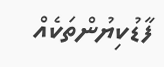ފާޑުކިޔުންތަކެއް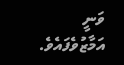ވަނީ އަމާޒުވެފައެވެ.